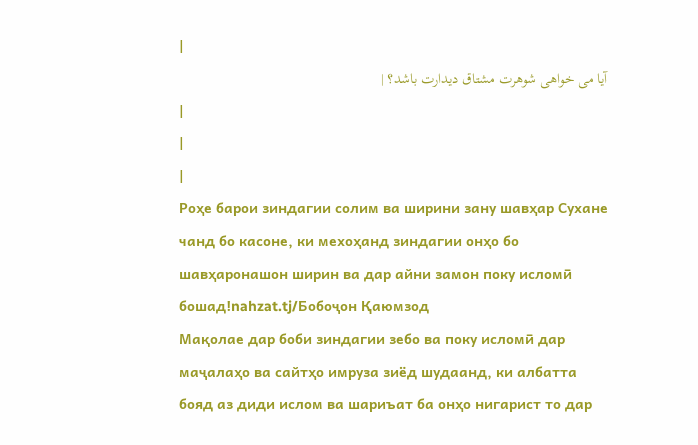|
آیا می خواهی شوهرت مشتاق دیدارت باشد؟ |
|
|
|
Роҳе барои зиндагии солим ва ширини зану шавҳар Сухане чанд бо касоне, ки мехоҳанд зиндагии онҳо бо шавҳаронашон ширин ва дар айни замон поку исломӣ бошад!nahzat.tj/Бобоҷон Қаюмзод
Мақолае дар боби зиндагии зебо ва поку исломӣ дар маҷалаҳо ва сайтҳо имруза зиёд шудаанд, ки албатта бояд аз диди ислом ва шариъат ба онҳо нигарист то дар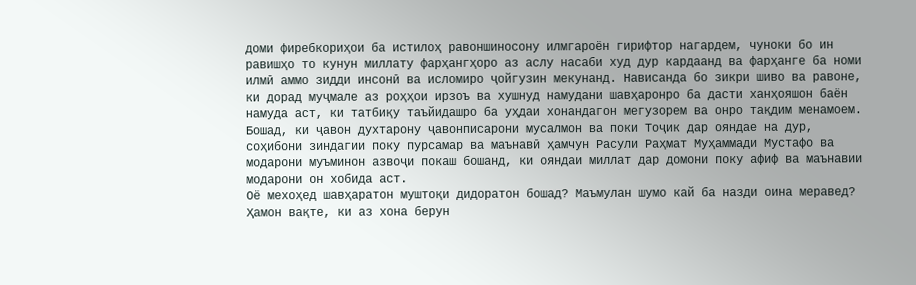доми фиребкориҳои ба истилоҳ равоншиносону илмгароён гирифтор нагардем, чуноки бо ин равишҳо то кунун миллату фарҳангҳоро аз аслу насаби худ дур кардаанд ва фарҳанге ба номи илмӣ аммо зидди инсонӣ ва исломиро ҷойгузин мекунанд. Нависанда бо зикри шиво ва равоне, ки дорад муҷмале аз роҳҳои ирзоъ ва хушнуд намудани шавҳаронро ба дасти ханҳояшон баён намуда аст, ки татбиқу таъйидашро ба уҳдаи хонандагон мегузорем ва онро тақдим менамоем. Бошад, ки ҷавон духтарону ҷавонписарони мусалмон ва поки Тоҷик дар ояндае на дур, соҳибони зиндагии поку пурсамар ва маънавӣ ҳамчун Расули Раҳмат Муҳаммади Мустафо ва модарони муъминон азвоҷи покаш бошанд, ки ояндаи миллат дар домони поку афиф ва маънавии модарони он хобида аст.
Оё мехоҳед шавҳаратон муштоқи дидоратон бошад? Маъмулан шумо кай ба назди оина меравед? Ҳамон вақте, ки аз хона берун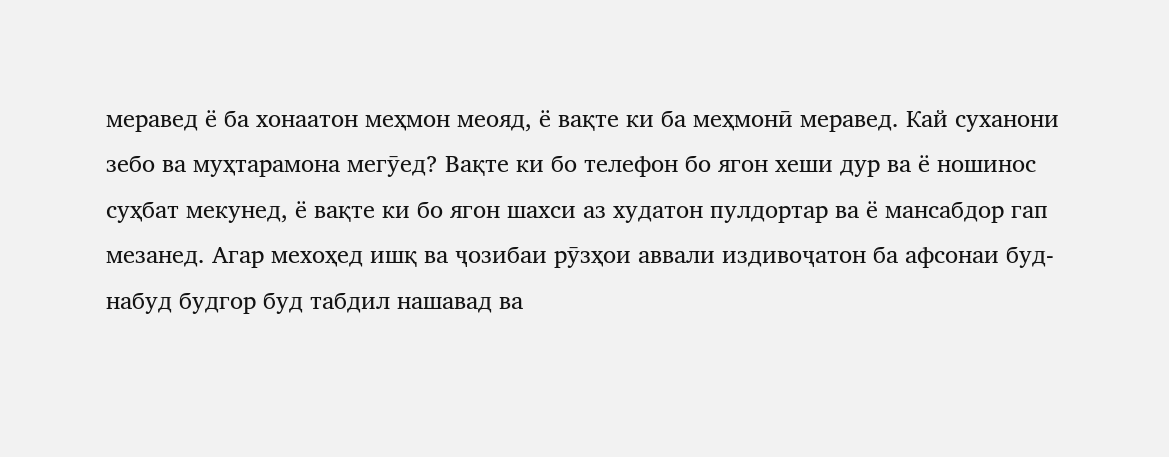меравед ё ба хонаатон меҳмон меояд, ё вақте ки ба меҳмонӣ меравед. Кай суханони зебо ва муҳтарамона мегӯед? Вақте ки бо телефон бо ягон хеши дур ва ё ношинос суҳбат мекунед, ё вақте ки бо ягон шахси аз худатон пулдортар ва ё мансабдор гап мезанед. Агар мехоҳед ишқ ва ҷозибаи рӯзҳои аввали издивоҷатон ба афсонаи буд-набуд будгор буд табдил нашавад ва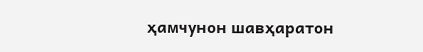ҳамчунон шавҳаратон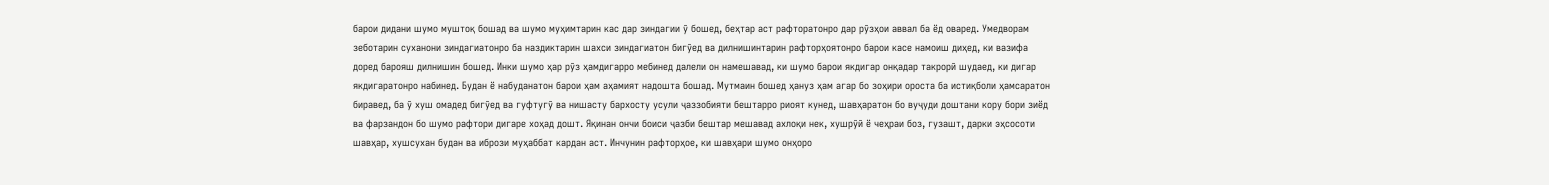барои дидани шумо муштоқ бошад ва шумо муҳимтарин кас дар зиндагии ӯ бошед, беҳтар аст рафторатонро дар рӯзҳои аввал ба ёд оваред. Умедворам зеботарин суханони зиндагиатонро ба наздиктарин шахси зиндагиатон бигӯед ва дилнишинтарин рафторҳоятонро барои касе намоиш диҳед, ки вазифа доред барояш дилнишин бошед. Инки шумо ҳар рӯз ҳамдигарро мебинед далели он намешавад, ки шумо барои якдигар онқадар такрорӣ шудаед, ки дигар якдигаратонро набинед. Будан ё набуданатон барои ҳам аҳамият надошта бошад. Мутмаин бошед ҳануз ҳам агар бо зоҳири ороста ба истиқболи ҳамсаратон биравед, ба ӯ хуш омадед бигӯед ва гуфтугӯ ва нишасту бархосту усули ҷаззобияти бештарро риоят кунед, шавҳаратон бо вуҷуди доштани кору бори зиёд ва фарзандон бо шумо рафтори дигаре хоҳад дошт. Яқинан ончи боиси ҷазби бештар мешавад ахлоқи нек, хушрӯӣ ё чеҳраи боз, гузашт, дарки эҳсосоти шавҳар, хушсухан будан ва ибрози муҳаббат кардан аст. Инчунин рафторҳое, ки шавҳари шумо онҳоро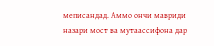меписандад. Аммо ончи мавриди назари мост ва мутаассифона дар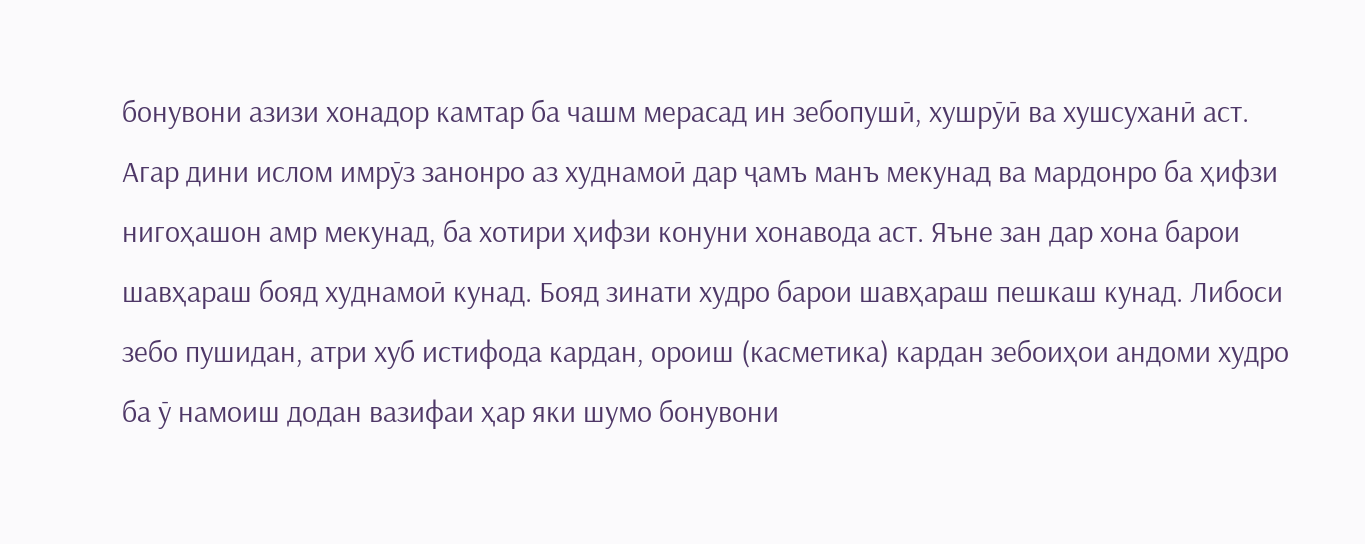бонувони азизи хонадор камтар ба чашм мерасад ин зебопушӣ, хушрӯӣ ва хушсуханӣ аст. Агар дини ислом имрӯз занонро аз худнамоӣ дар ҷамъ манъ мекунад ва мардонро ба ҳифзи нигоҳашон амр мекунад, ба хотири ҳифзи конуни хонавода аст. Яъне зан дар хона барои шавҳараш бояд худнамоӣ кунад. Бояд зинати худро барои шавҳараш пешкаш кунад. Либоси зебо пушидан, атри хуб истифода кардан, ороиш (касметика) кардан зебоиҳои андоми худро ба ӯ намоиш додан вазифаи ҳар яки шумо бонувони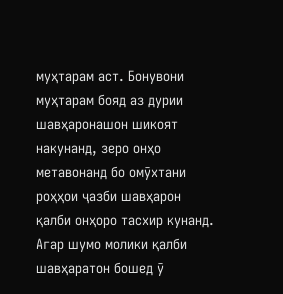муҳтарам аст. Бонувони муҳтарам бояд аз дурии шавҳаронашон шикоят накунанд, зеро онҳо метавонанд бо омӯхтани роҳҳои ҷазби шавҳарон қалби онҳоро тасхир кунанд. Агар шумо молики қалби шавҳаратон бошед ӯ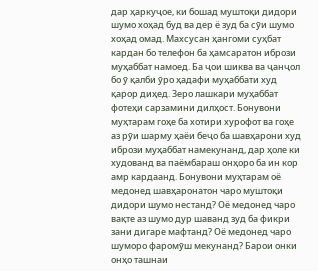дар ҳаркуҷое, ки бошад муштоқи дидори шумо хоҳад буд ва дер ё зуд ба сӯи шумо хоҳад омад. Махсусан ҳангоми суҳбат кардан бо телефон ба ҳамсаратон ибрози муҳаббат намоед. Ба ҷои шиква ва ҷанҷол бо ӯ қалби ӯро ҳадафи муҳаббати худ қарор диҳед. Зеро лашкари муҳаббат фотеҳи сарзамини дилҳост. Бонувони муҳтарам гоҳе ба хотири хурофот ва гоҳе аз рӯи шарму ҳаёи беҷо ба шавҳарони худ ибрози муҳаббат намекунанд, дар ҳоле ки худованд ва паёмбараш онҳоро ба ин кор амр кардаанд. Бонувони муҳтарам оё медонед шавҳаронатон чаро муштоқи дидори шумо нестанд? Оё медонед чаро вақте аз шумо дур шаванд зуд ба фикри зани дигаре мафтанд? Оё медонед чаро шуморо фаромӯш мекунанд? Барои онки онҳо ташнаи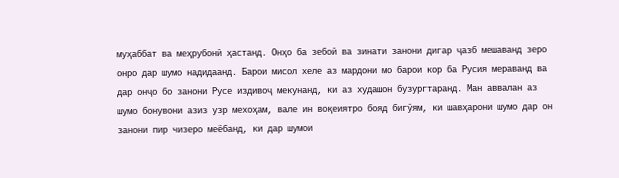муҳаббат ва меҳрубонӣ ҳастанд. Онҳо ба зебоӣ ва зинати занони дигар ҷазб мешаванд зеро онро дар шумо надидаанд. Барои мисол хеле аз мардони мо барои кор ба Русия мераванд ва дар онҷо бо занони Русе издивоҷ мекунанд, ки аз худашон бузургтаранд. Ман аввалан аз шумо бонувони азиз узр мехоҳам, вале ин воқеиятро бояд бигӯям, ки шавҳарони шумо дар он занони пир чизеро меёбанд, ки дар шумои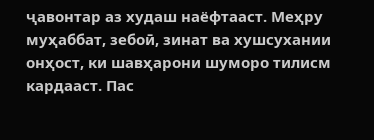ҷавонтар аз худаш наёфтааст. Меҳру муҳаббат, зебоӣ, зинат ва хушсухании онҳост, ки шавҳарони шуморо тилисм кардааст. Пас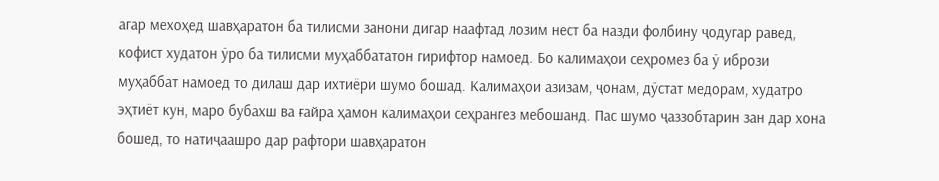агар мехоҳед шавҳаратон ба тилисми занони дигар наафтад лозим нест ба назди фолбину ҷодугар равед, кофист худатон ӯро ба тилисми муҳаббататон гирифтор намоед. Бо калимаҳои сеҳромез ба ӯ ибрози муҳаббат намоед то дилаш дар ихтиёри шумо бошад. Калимаҳои азизам, ҷонам, дӯстат медорам, худатро эҳтиёт кун, маро бубахш ва ғайра ҳамон калимаҳои сеҳрангез мебошанд. Пас шумо ҷаззобтарин зан дар хона бошед, то натиҷаашро дар рафтори шавҳаратон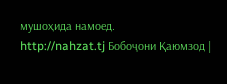мушоҳида намоед.
http://nahzat.tj Бобоҷони Қаюмзод |